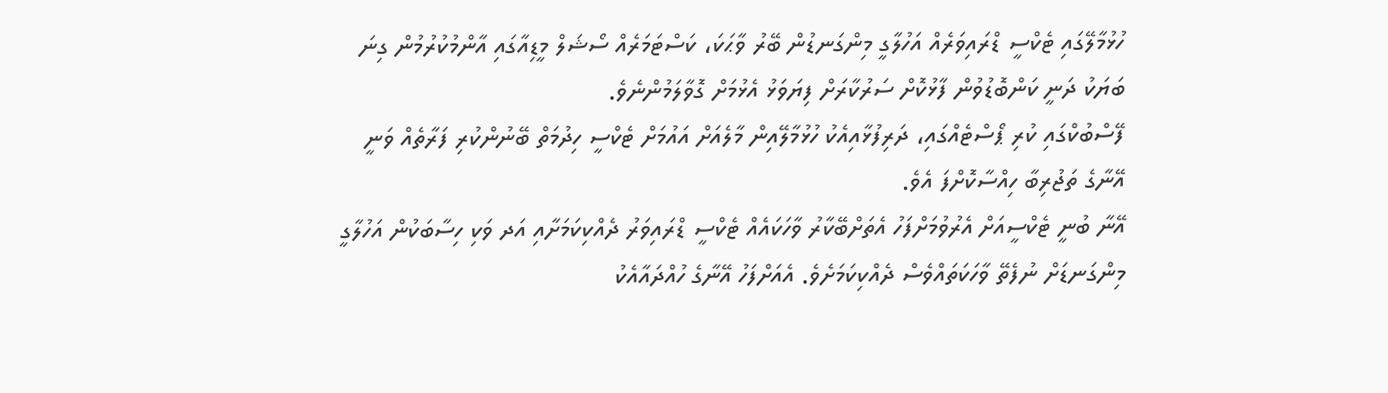ހުޅުމާލޭގައި ޓެކްސީ ޑްރައިވަރެއް އަހުލާގީ މިންގަނޑުން ބޭރު ވާޙަކަ، ކަސްޓަމަރެއް ސޯޝަލް މީޑިއާގައި އާންމުކުރުމުން ގިނަ ބަޔަކު ދަނީ ކަންބޮޑުވުން ފާޅުކޮށް ސަރުކާރަށް ފިޔަވަޅު އެޅުމަށް ގޮވާލަމުންނެވެ.
ފޭސްބުކްގައި ކުރި ޕޯސްޓެއްގައި، ދަރިފުޅާއިއެކު ހުޅުމާލޭއިން މާލެއަށް އައުމަށް ޓެކްސީ ހިދުމަތް ބޭނުންކުރި ފަރާތެއް ވަނީ އޭނާގެ ތަޖުރިބާ ހިއްސާކޮށްފަ އެވެ.
އޭނާ ބުނީ ޓެކްސީއަށް އެރުވުމަށްފަހު އެތަށްބޭކާރު ވާހަކައެއް ޓެކްސީ ޑްރައިވަރު ދެއްކިކަމަށާއި އަދ ވަކި ހިސާބަކުން އަހުލާގީ މިންގަނޑަށް ނުފެތޭ ވާހަކަތައްވެސް ދެއްކިކަމަށެވެ. އެއަށްފަހު އޭނާގެ ހުއްދައާއެކު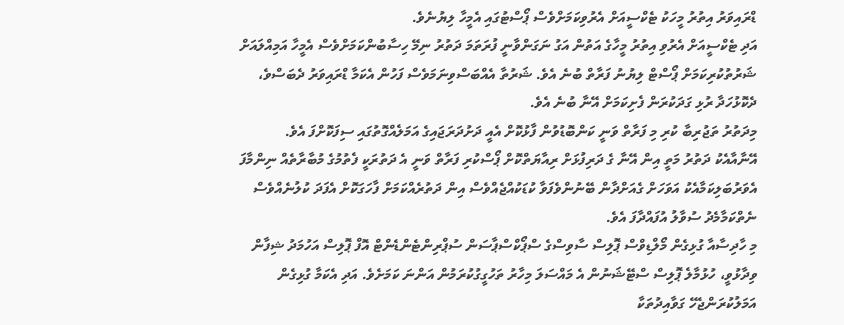ޑްރައިވަރު އިތުރު މީހަކު ޓެކްސީއަށް އެރުވިކަމަށްވެސް ޕޯސްޓުގައި އެމީހާ ލިޔުނެވެ.
އަދި ޓެކްސީއަށް އެރުވި އިތުރު މީހާގެ އަތުން އަގު ނަގަންވާނީ ފުރަތަމަ ދަތުރު ނިމޭ ހިސާބުންކަމަށްވެސް އެމީހާ އަމިއްލައަށް ޝަރުތުކުރިކަމަށް ޕޯސްޓް ލިޔުނު ފަރާތް ބުނެ އެވެ. ޝަރުތާ އެއްބަސްވިނަމަވެސް ފަހުން އެކަމާ ޑްރައިވަރު ދެބަސްވެ، ދެކޮޅުހަދާ ރުޅި ގަދަކުރަން ފެށިކަމަށް އޭނާ ބުނެ އެވެ.
މިދަތުރު ތަޖުރިބާ ކުރި މި ފަރާތް ވަނީ ކަންބޮޑުވުން ފާޅުކޮށް އެއީ ދަށުދަރަޖައިގެ އަމަލެއްގޮތުގައި ސިފަކޮށްފަ އެވެ.
އޭނާއާއެކު ދަތުރު މަތީ އިން އޭނާ ގެ ދަރިފުޅަށް ރިއާޔަތްކޮށް ޕޯސްކުރި ފަރާތް ވަނީ އެ ދަތުރަކީ ފެތުމުގެ މުބާރާތެއް ނިންމާފަ އެވަރުބަލިކަމާއެކު އަވަހަށް ގެއަށްދާން ބޭނުންވެފަވާ ކުޑަކުއްޖެއްވެސް އިން ދަތުރެއްކަމަށް ފާހަގަކޮށް އެފަދަ ކުލުނެއްވެސް ނެތްކަމާމެދު ސުވާލު އުފައްދާފަ އެވެ.
މި ހާދިސާއާ ގުޅިގެން މޯލްޑިވްސް ޕޮލިސް ސާވިސްގެ ސްޕޯކްސްޕާސަން ސުޕްރިންޓެންޑެންޓް އޮފް ޕޮލިސް އަހުމަދު ޝިފާން ވިދާޅުވީ، ހުޅުމާލެ ޕޮލިސް ސްޓޭޝަނުން އެ މައްސަލަ މިހާރު ތަހުގީގުކުރަމުން އަންނަ ކަމަށެވެ. އަދި އެކަމާ ގުޅިގެން އަމަލުކުރަންޖެހޭ ގަވާއިދުތަކާ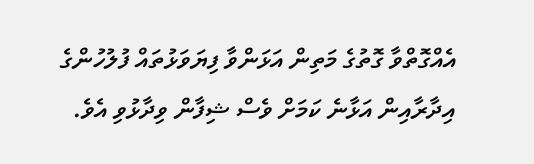އެއްގޮތްވާ ގޮތުގެ މަތިން އަޅަންވާ ފިޔަވަޅުތައް ފުލުހުންގެ އިދާރާއިން އަޅާނެ ކަމަށް ވެސް ޝިފާން ވިދާޅުވި އެވެ.